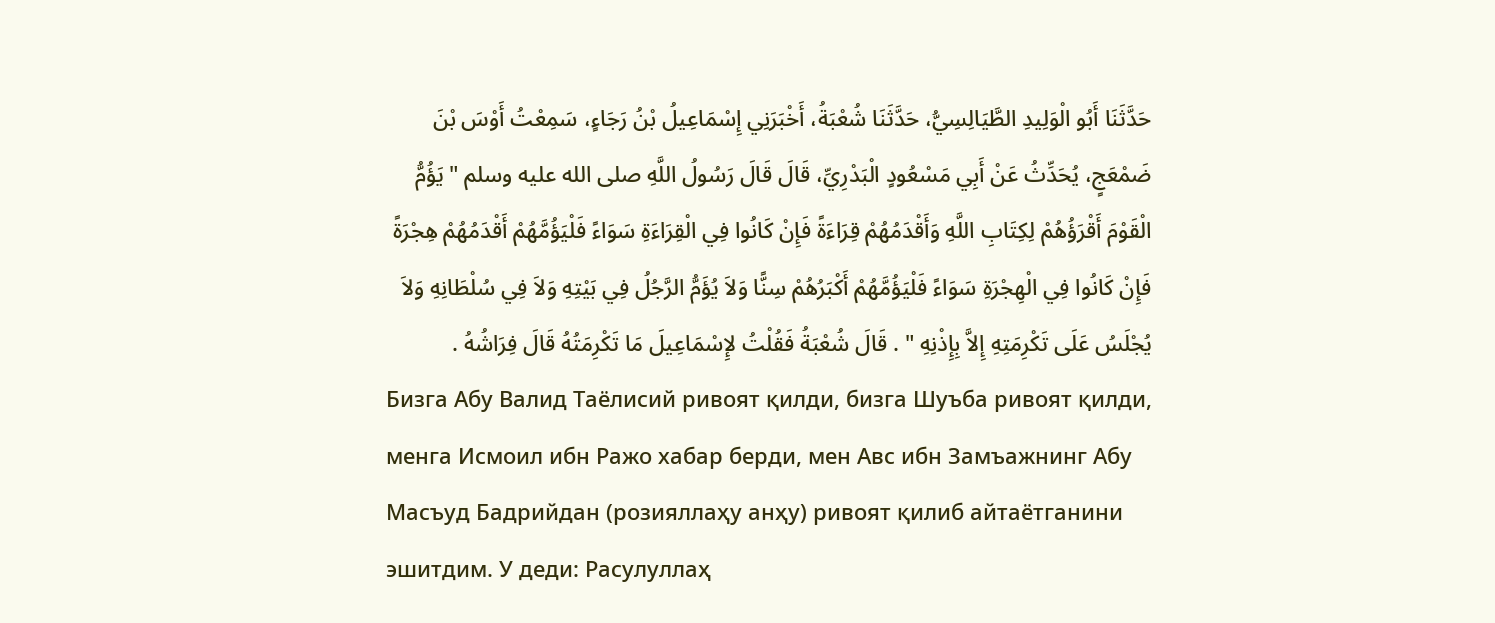حَدَّثَنَا أَبُو الْوَلِيدِ الطَّيَالِسِيُّ، حَدَّثَنَا شُعْبَةُ، أَخْبَرَنِي إِسْمَاعِيلُ بْنُ رَجَاءٍ، سَمِعْتُ أَوْسَ بْنَ ضَمْعَجٍ، يُحَدِّثُ عَنْ أَبِي مَسْعُودٍ الْبَدْرِيِّ، قَالَ قَالَ رَسُولُ اللَّهِ صلى الله عليه وسلم " يَؤُمُّ الْقَوْمَ أَقْرَؤُهُمْ لِكِتَابِ اللَّهِ وَأَقْدَمُهُمْ قِرَاءَةً فَإِنْ كَانُوا فِي الْقِرَاءَةِ سَوَاءً فَلْيَؤُمَّهُمْ أَقْدَمُهُمْ هِجْرَةً فَإِنْ كَانُوا فِي الْهِجْرَةِ سَوَاءً فَلْيَؤُمَّهُمْ أَكْبَرُهُمْ سِنًّا وَلاَ يُؤَمُّ الرَّجُلُ فِي بَيْتِهِ وَلاَ فِي سُلْطَانِهِ وَلاَ يُجْلَسُ عَلَى تَكْرِمَتِهِ إِلاَّ بِإِذْنِهِ " . قَالَ شُعْبَةُ فَقُلْتُ لإِسْمَاعِيلَ مَا تَكْرِمَتُهُ قَالَ فِرَاشُهُ .
Бизга Абу Валид Таёлисий ривоят қилди, бизга Шуъба ривоят қилди, менга Исмоил ибн Ражо хабар берди, мен Авс ибн Замъажнинг Абу Масъуд Бадрийдан (розияллаҳу анҳу) ривоят қилиб айтаётганини эшитдим. У деди: Расулуллаҳ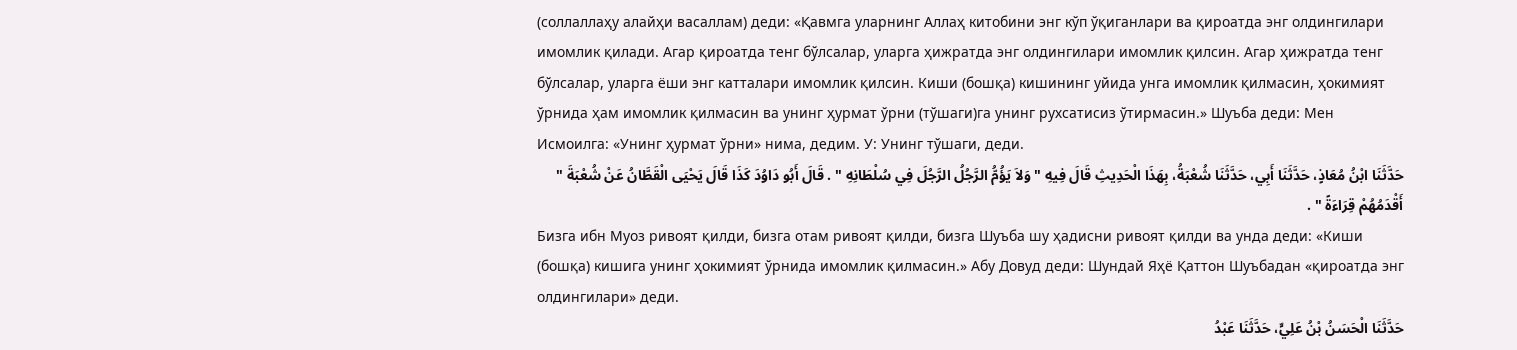(соллаллаҳу алайҳи васаллам) деди: «Қавмга уларнинг Аллаҳ китобини энг кўп ўқиганлари ва қироатда энг олдингилари имомлик қилади. Агар қироатда тенг бўлсалар, уларга ҳижратда энг олдингилари имомлик қилсин. Агар ҳижратда тенг бўлсалар, уларга ёши энг катталари имомлик қилсин. Киши (бошқа) кишининг уйида унга имомлик қилмасин, ҳокимият ўрнида ҳам имомлик қилмасин ва унинг ҳурмат ўрни (тўшаги)га унинг рухсатисиз ўтирмасин.» Шуъба деди: Мен Исмоилга: «Унинг ҳурмат ўрни» нима, дедим. У: Унинг тўшаги, деди.
حَدَّثَنَا ابْنُ مُعَاذٍ، حَدَّثَنَا أَبِي، حَدَّثَنَا شُعْبَةُ، بِهَذَا الْحَدِيثِ قَالَ فِيهِ " وَلاَ يَؤُمُّ الرَّجُلُ الرَّجُلَ فِي سُلْطَانِهِ " . قَالَ أَبُو دَاوُدَ كَذَا قَالَ يَحْيَى الْقَطَّانُ عَنْ شُعْبَةَ " أَقْدَمُهُمْ قِرَاءَةً " .
Бизга ибн Муоз ривоят қилди, бизга отам ривоят қилди, бизга Шуъба шу ҳадисни ривоят қилди ва унда деди: «Киши (бошқа) кишига унинг ҳокимият ўрнида имомлик қилмасин.» Абу Довуд деди: Шундай Яҳё Қаттон Шуъбадан «қироатда энг олдингилари» деди.
حَدَّثَنَا الْحَسَنُ بْنُ عَلِيٍّ، حَدَّثَنَا عَبْدُ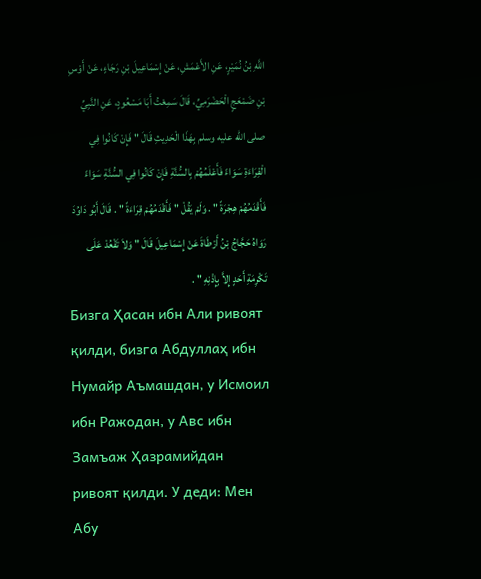اللَّهِ بْنُ نُمَيْرٍ، عَنِ الأَعْمَشِ، عَنْ إِسْمَاعِيلَ بْنِ رَجَاءٍ، عَنْ أَوْسِ بْنِ ضَمْعَجٍ الْحَضْرَمِيِّ، قَالَ سَمِعْتُ أَبَا مَسْعُودٍ، عَنِ النَّبِيِّ صلى الله عليه وسلم بِهَذَا الْحَدِيثِ قَالَ " فَإِنْ كَانُوا فِي الْقِرَاءَةِ سَوَاءً فَأَعْلَمُهُمْ بِالسُّنَّةِ فَإِنْ كَانُوا فِي السُّنَّةِ سَوَاءً فَأَقْدَمُهُمْ هِجْرَةً " . وَلَمْ يَقُلْ " فَأَقْدَمُهُمْ قِرَاءَةً " . قَالَ أَبُو دَاوُدَ رَوَاهُ حَجَّاجُ بْنُ أَرْطَاةَ عَنْ إِسْمَاعِيلَ قَالَ " وَلاَ تَقْعُدْ عَلَى تَكْرِمَةِ أَحَدٍ إِلاَّ بِإِذْنِهِ " .
Бизга Ҳасан ибн Али ривоят қилди, бизга Абдуллаҳ ибн Нумайр Аъмашдан, у Исмоил ибн Ражодан, у Авс ибн Замъаж Ҳазрамийдан ривоят қилди. У деди: Мен Абу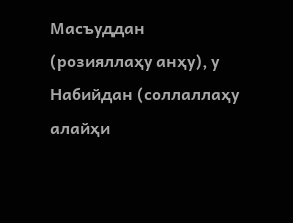Масъуддан (розияллаҳу анҳу), у Набийдан (соллаллаҳу алайҳи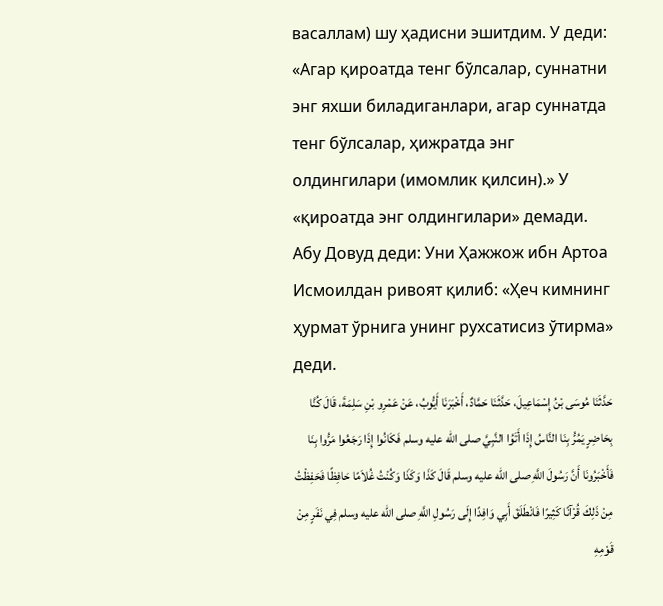васаллам) шу ҳадисни эшитдим. У деди: «Агар қироатда тенг бўлсалар, суннатни энг яхши биладиганлари, агар суннатда тенг бўлсалар, ҳижратда энг олдингилари (имомлик қилсин).» У «қироатда энг олдингилари» демади. Абу Довуд деди: Уни Ҳажжож ибн Артоа Исмоилдан ривоят қилиб: «Ҳеч кимнинг ҳурмат ўрнига унинг рухсатисиз ўтирма» деди.
حَدَّثَنَا مُوسَى بْنُ إِسْمَاعِيلَ، حَدَّثَنَا حَمَّادٌ، أَخْبَرَنَا أَيُّوبُ، عَنْ عَمْرِو بْنِ سَلِمَةَ، قَالَ كُنَّا بِحَاضِرٍ يَمُرُّ بِنَا النَّاسُ إِذَا أَتَوُا النَّبِيَّ صلى الله عليه وسلم فَكَانُوا إِذَا رَجَعُوا مَرُّوا بِنَا فَأَخْبَرُونَا أَنَّ رَسُولَ اللَّهِ صلى الله عليه وسلم قَالَ كَذَا وَكَذَا وَكُنْتُ غُلاَمًا حَافِظًا فَحَفِظْتُ مِنْ ذَلِكَ قُرْآنًا كَثِيرًا فَانْطَلَقَ أَبِي وَافِدًا إِلَى رَسُولِ اللَّهِ صلى الله عليه وسلم فِي نَفَرٍ مِنْ قَوْمِهِ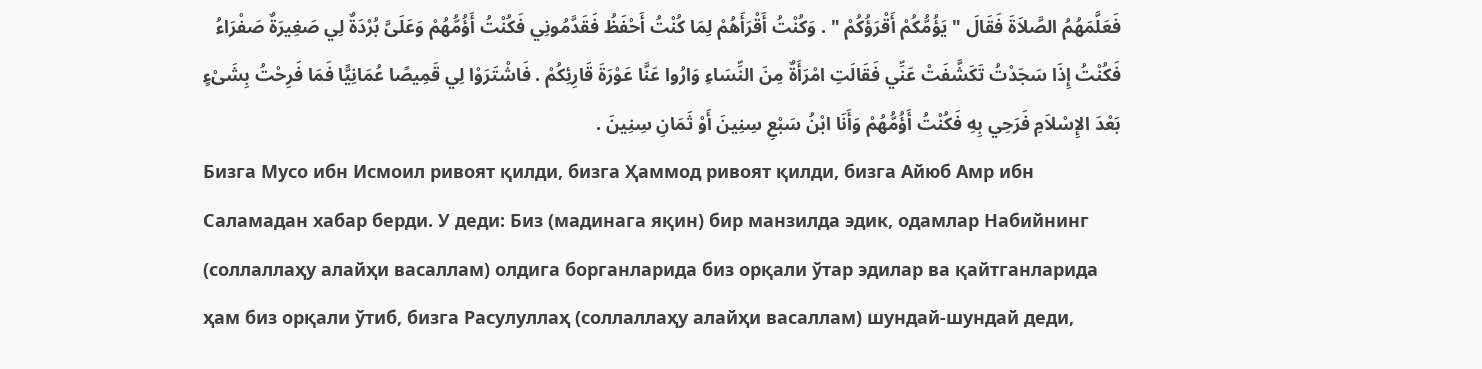فَعَلَّمَهُمُ الصَّلاَةَ فَقَالَ " يَؤُمُّكُمْ أَقْرَؤُكُمْ " . وَكُنْتُ أَقْرَأَهُمْ لِمَا كُنْتُ أَحْفَظُ فَقَدَّمُونِي فَكُنْتُ أَؤُمُّهُمْ وَعَلَىَّ بُرْدَةٌ لِي صَغِيرَةٌ صَفْرَاءُ فَكُنْتُ إِذَا سَجَدْتُ تَكَشَّفَتْ عَنِّي فَقَالَتِ امْرَأَةٌ مِنَ النِّسَاءِ وَارُوا عَنَّا عَوْرَةَ قَارِئِكُمْ . فَاشْتَرَوْا لِي قَمِيصًا عُمَانِيًّا فَمَا فَرِحْتُ بِشَىْءٍ بَعْدَ الإِسْلاَمِ فَرَحِي بِهِ فَكُنْتُ أَؤُمُّهُمْ وَأَنَا ابْنُ سَبْعِ سِنِينَ أَوْ ثَمَانِ سِنِينَ .
Бизга Мусо ибн Исмоил ривоят қилди, бизга Ҳаммод ривоят қилди, бизга Айюб Амр ибн Саламадан хабар берди. У деди: Биз (мадинага яқин) бир манзилда эдик, одамлар Набийнинг (соллаллаҳу алайҳи васаллам) олдига борганларида биз орқали ўтар эдилар ва қайтганларида ҳам биз орқали ўтиб, бизга Расулуллаҳ (соллаллаҳу алайҳи васаллам) шундай-шундай деди,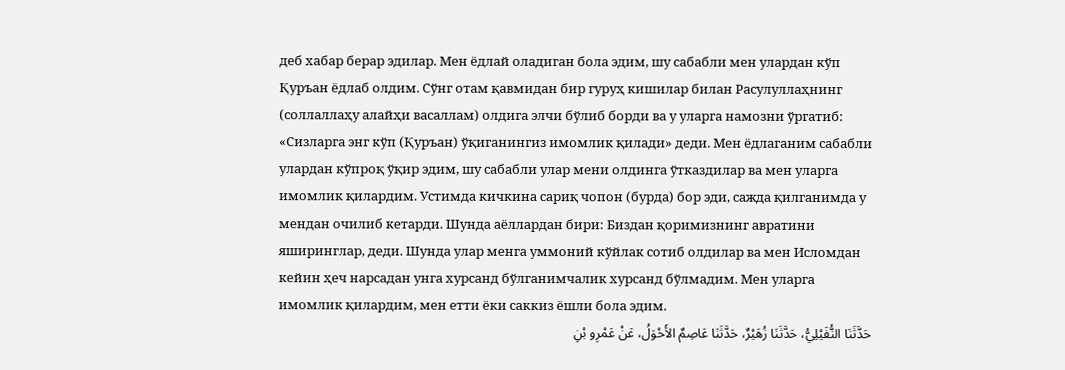деб хабар берар эдилар. Мен ёдлай оладиган бола эдим, шу сабабли мен улардан кўп Қуръан ёдлаб олдим. Сўнг отам қавмидан бир гуруҳ кишилар билан Расулуллаҳнинг (соллаллаҳу алайҳи васаллам) олдига элчи бўлиб борди ва у уларга намозни ўргатиб: «Сизларга энг кўп (Қуръан) ўқиганингиз имомлик қилади» деди. Мен ёдлаганим сабабли улардан кўпроқ ўқир эдим, шу сабабли улар мени олдинга ўтказдилар ва мен уларга имомлик қилардим. Устимда кичкина сариқ чопон (бурда) бор эди, сажда қилганимда у мендан очилиб кетарди. Шунда аёллардан бири: Биздан қоримизнинг авратини яширинглар, деди. Шунда улар менга уммоний кўйлак сотиб олдилар ва мен Исломдан кейин ҳеч нарсадан унга хурсанд бўлганимчалик хурсанд бўлмадим. Мен уларга имомлик қилардим, мен етти ёки саккиз ёшли бола эдим.
حَدَّثَنَا النُّفَيْلِيُّ، حَدَّثَنَا زُهَيْرٌ، حَدَّثَنَا عَاصِمٌ الأَحْوَلُ، عَنْ عَمْرِو بْنِ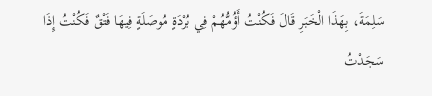سَلِمَةَ، بِهَذَا الْخَبَرِ قَالَ فَكُنْتُ أَؤُمُّهُمْ فِي بُرْدَةٍ مُوصَلَةٍ فِيهَا فَتْقٌ فَكُنْتُ إِذَا سَجَدْتُ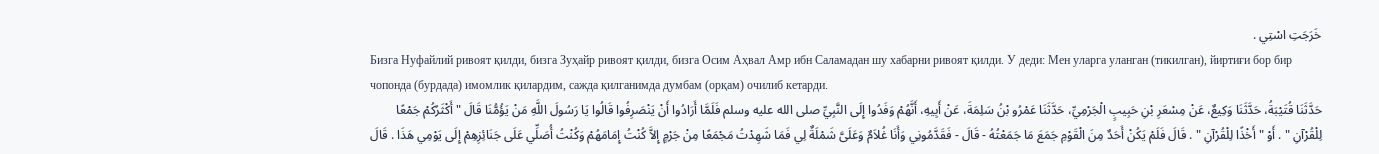خَرَجَتِ اسْتِي .
Бизга Нуфайлий ривоят қилди, бизга Зуҳайр ривоят қилди, бизга Осим Аҳвал Амр ибн Саламадан шу хабарни ривоят қилди. У деди: Мен уларга уланган (тикилган), йиртиғи бор бир чопонда (бурдада) имомлик қилардим, сажда қилганимда думбам (орқам) очилиб кетарди.
حَدَّثَنَا قُتَيْبَةُ، حَدَّثَنَا وَكِيعٌ، عَنْ مِسْعَرِ بْنِ حَبِيبٍ الْجَرْمِيِّ، حَدَّثَنَا عَمْرُو بْنُ سَلِمَةَ، عَنْ أَبِيهِ، أَنَّهُمْ وَفَدُوا إِلَى النَّبِيِّ صلى الله عليه وسلم فَلَمَّا أَرَادُوا أَنْ يَنْصَرِفُوا قَالُوا يَا رَسُولَ اللَّهِ مَنْ يَؤُمُّنَا قَالَ " أَكْثَرُكُمْ جَمْعًا لِلْقُرْآنِ " . أَوْ " أَخْذًا لِلْقُرْآنِ " . قَالَ فَلَمْ يَكُنْ أَحَدٌ مِنَ الْقَوْمِ جَمَعَ مَا جَمَعْتُهُ - قَالَ - فَقَدَّمُونِي وَأَنَا غُلاَمٌ وَعَلَىَّ شَمْلَةٌ لِي فَمَا شَهِدْتُ مَجْمَعًا مِنْ جَرْمٍ إِلاَّ كُنْتُ إِمَامَهُمْ وَكُنْتُ أُصَلِّي عَلَى جَنَائِزِهِمْ إِلَى يَوْمِي هَذَا . قَالَ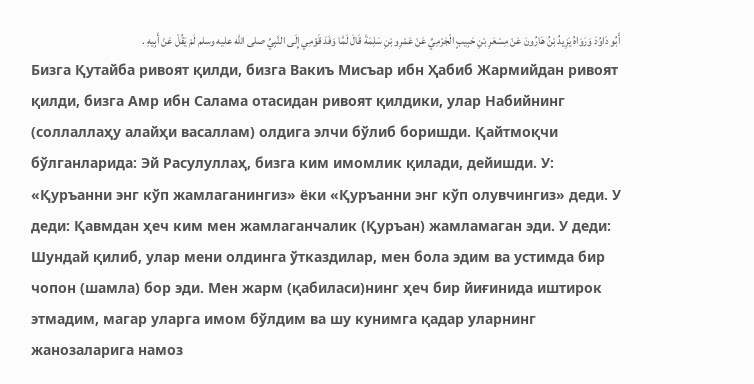أَبُو دَاوُدَ وَرَوَاهُ يَزِيدُ بْنُ هَارُونَ عَنْ مِسْعَرِ بْنِ حَبِيبٍ الْجَرْمِيِّ عَنْ عَمْرِو بْنِ سَلِمَةَ قَالَ لَمَّا وَفَدَ قَوْمِي إِلَى النَّبِيِّ صلى الله عليه وسلم لَمْ يَقُلْ عَنْ أَبِيهِ .
Бизга Қутайба ривоят қилди, бизга Вакиъ Мисъар ибн Ҳабиб Жармийдан ривоят қилди, бизга Амр ибн Салама отасидан ривоят қилдики, улар Набийнинг (соллаллаҳу алайҳи васаллам) олдига элчи бўлиб боришди. Қайтмоқчи бўлганларида: Эй Расулуллаҳ, бизга ким имомлик қилади, дейишди. У: «Қуръанни энг кўп жамлаганингиз» ёки «Қуръанни энг кўп олувчингиз» деди. У деди: Қавмдан ҳеч ким мен жамлаганчалик (Қуръан) жамламаган эди. У деди: Шундай қилиб, улар мени олдинга ўтказдилар, мен бола эдим ва устимда бир чопон (шамла) бор эди. Мен жарм (қабиласи)нинг ҳеч бир йиғинида иштирок этмадим, магар уларга имом бўлдим ва шу кунимга қадар уларнинг жанозаларига намоз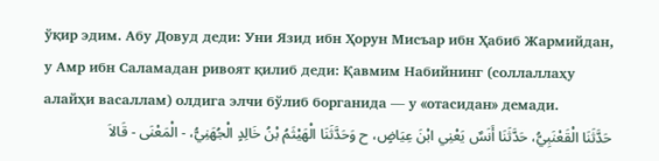ўқир эдим. Абу Довуд деди: Уни Язид ибн Ҳорун Мисъар ибн Ҳабиб Жармийдан, у Амр ибн Саламадан ривоят қилиб деди: Қавмим Набийнинг (соллаллаҳу алайҳи васаллам) олдига элчи бўлиб борганида — у «отасидан» демади.
حَدَّثَنَا الْقَعْنَبِيُّ، حَدَّثَنَا أَنَسٌ يَعْنِي ابْنَ عِيَاضٍ، ح وَحَدَّثَنَا الْهَيْثَمُ بْنُ خَالِدٍ الْجُهَنِيُّ، - الْمَعْنَى - قَالاَ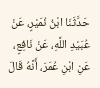حَدَّثَنَا ابْنُ نُمَيْرٍ، عَنْ عُبَيْدِ اللَّهِ، عَنْ نَافِعٍ، عَنِ ابْنِ عُمَرَ، أَنَّهُ قَالَ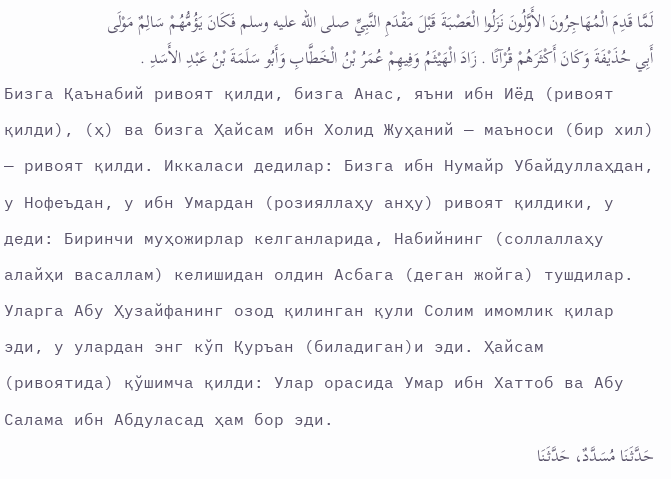لَمَّا قَدِمَ الْمُهَاجِرُونَ الأَوَّلُونَ نَزَلُوا الْعَصْبَةَ قَبْلَ مَقْدَمِ النَّبِيِّ صلى الله عليه وسلم فَكَانَ يَؤُمُّهُمْ سَالِمٌ مَوْلَى أَبِي حُذَيْفَةَ وَكَانَ أَكْثَرَهُمْ قُرْآنًا . زَادَ الْهَيْثَمُ وَفِيهِمْ عُمَرُ بْنُ الْخَطَّابِ وَأَبُو سَلَمَةَ بْنُ عَبْدِ الأَسَدِ .
Бизга Қаънабий ривоят қилди, бизга Анас, яъни ибн Иёд (ривоят қилди), (ҳ) ва бизга Ҳайсам ибн Холид Жуҳаний — маъноси (бир хил) — ривоят қилди. Иккаласи дедилар: Бизга ибн Нумайр Убайдуллаҳдан, у Нофеъдан, у ибн Умардан (розияллаҳу анҳу) ривоят қилдики, у деди: Биринчи муҳожирлар келганларида, Набийнинг (соллаллаҳу алайҳи васаллам) келишидан олдин Асбага (деган жойга) тушдилар. Уларга Абу Ҳузайфанинг озод қилинган қули Солим имомлик қилар эди, у улардан энг кўп Қуръан (биладиган)и эди. Ҳайсам (ривоятида) қўшимча қилди: Улар орасида Умар ибн Хаттоб ва Абу Салама ибн Абдуласад ҳам бор эди.
حَدَّثَنَا مُسَدَّدٌ، حَدَّثَنَا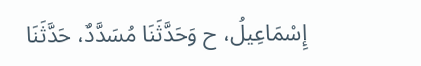إِسْمَاعِيلُ، ح وَحَدَّثَنَا مُسَدَّدٌ، حَدَّثَنَا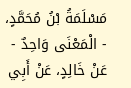مَسْلَمَةُ بْنُ مُحَمَّدٍ، - الْمَعْنَى وَاحِدٌ - عَنْ خَالِدٍ، عَنْ أَبِي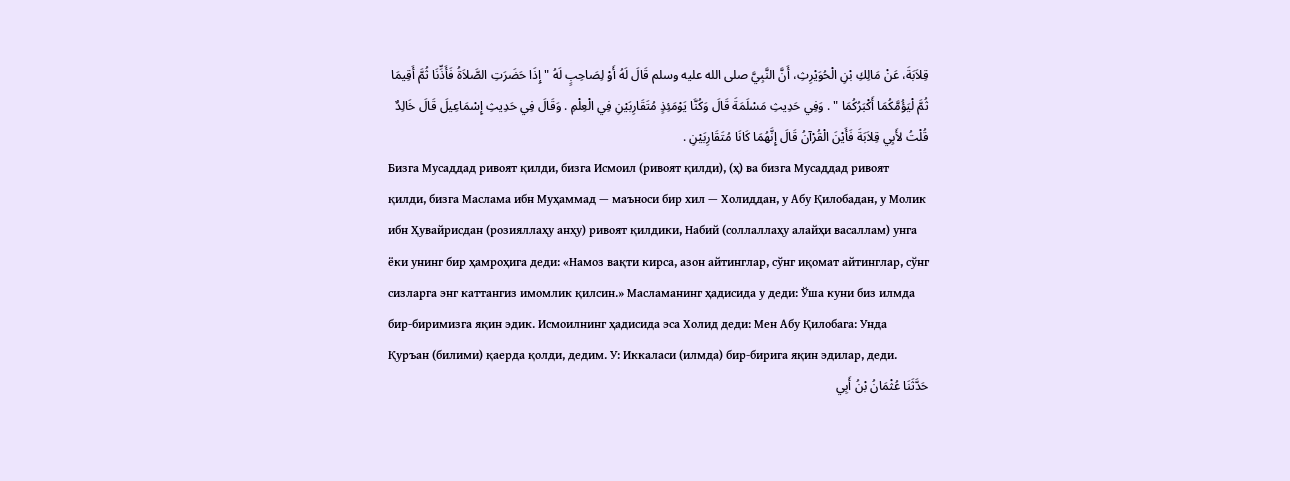قِلاَبَةَ، عَنْ مَالِكِ بْنِ الْحُوَيْرِثِ، أَنَّ النَّبِيَّ صلى الله عليه وسلم قَالَ لَهُ أَوْ لِصَاحِبٍ لَهُ " إِذَا حَضَرَتِ الصَّلاَةُ فَأَذِّنَا ثُمَّ أَقِيمَا ثُمَّ لْيَؤُمَّكُمَا أَكْبَرُكُمَا " . وَفِي حَدِيثِ مَسْلَمَةَ قَالَ وَكُنَّا يَوْمَئِذٍ مُتَقَارِبَيْنِ فِي الْعِلْمِ . وَقَالَ فِي حَدِيثِ إِسْمَاعِيلَ قَالَ خَالِدٌ قُلْتُ لأَبِي قِلاَبَةَ فَأَيْنَ الْقُرْآنُ قَالَ إِنَّهُمَا كَانَا مُتَقَارِبَيْنِ .
Бизга Мусаддад ривоят қилди, бизга Исмоил (ривоят қилди), (ҳ) ва бизга Мусаддад ривоят қилди, бизга Маслама ибн Муҳаммад — маъноси бир хил — Холиддан, у Абу Қилобадан, у Молик ибн Ҳувайрисдан (розияллаҳу анҳу) ривоят қилдики, Набий (соллаллаҳу алайҳи васаллам) унга ёки унинг бир ҳамроҳига деди: «Намоз вақти кирса, азон айтинглар, сўнг иқомат айтинглар, сўнг сизларга энг каттангиз имомлик қилсин.» Масламанинг ҳадисида у деди: Ўша куни биз илмда бир-биримизга яқин эдик. Исмоилнинг ҳадисида эса Холид деди: Мен Абу Қилобага: Унда Қуръан (билими) қаерда қолди, дедим. У: Иккаласи (илмда) бир-бирига яқин эдилар, деди.
حَدَّثَنَا عُثْمَانُ بْنُ أَبِي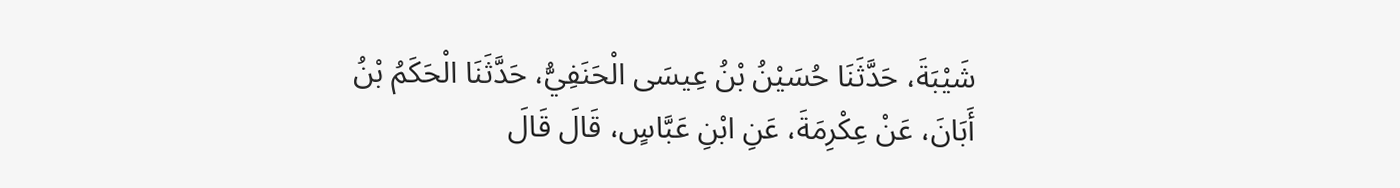شَيْبَةَ، حَدَّثَنَا حُسَيْنُ بْنُ عِيسَى الْحَنَفِيُّ، حَدَّثَنَا الْحَكَمُ بْنُ أَبَانَ، عَنْ عِكْرِمَةَ، عَنِ ابْنِ عَبَّاسٍ، قَالَ قَالَ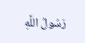رَسُولُ اللَّهِ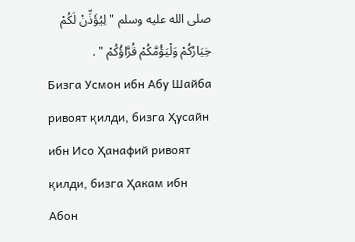صلى الله عليه وسلم " لِيُؤَذِّنْ لَكُمْ خِيَارُكُمْ وَلْيَؤُمَّكُمْ قُرَّاؤُكُمْ " .
Бизга Усмон ибн Абу Шайба ривоят қилди, бизга Ҳусайн ибн Исо Ҳанафий ривоят қилди, бизга Ҳакам ибн Абон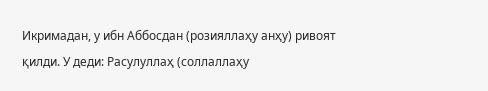Икримадан, у ибн Аббосдан (розияллаҳу анҳу) ривоят қилди. У деди: Расулуллаҳ (соллаллаҳу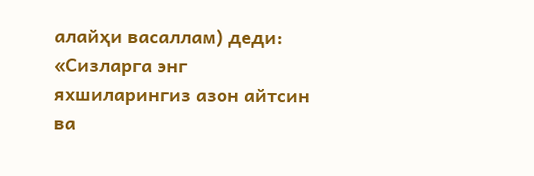алайҳи васаллам) деди: «Сизларга энг яхшиларингиз азон айтсин ва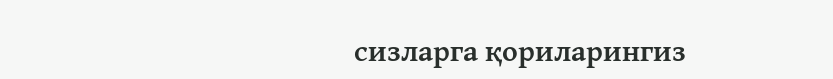сизларга қориларингиз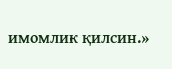имомлик қилсин.»